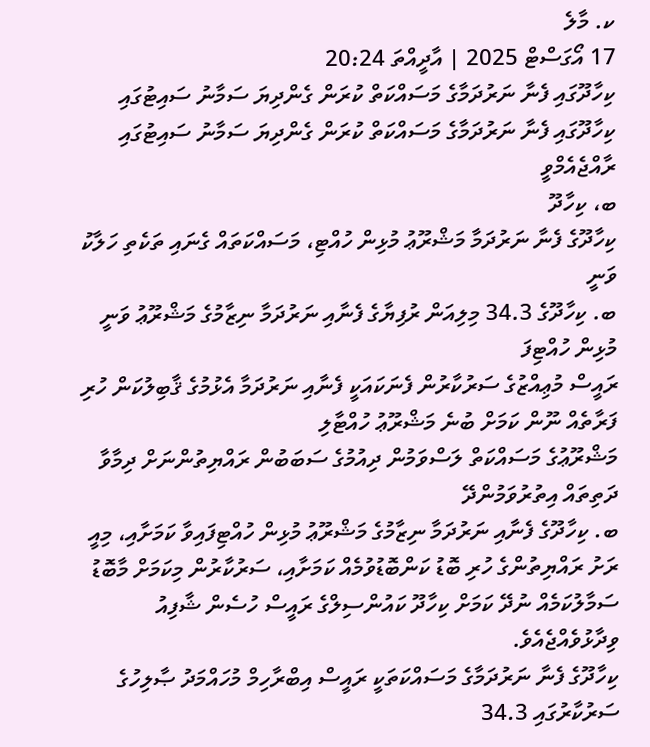ކ. މާލެ
17 އޯގަސްޓް 2025 | އާދީއްތަ 20:24
ކިހާދޫގައި ފެނާ ނަރުދަމާގެ މަސައްކަތް ކުރަން ގެންދިޔަ ސަމާނު ސައިޓުގައި
ކިހާދޫގައި ފެނާ ނަރުދަމާގެ މަސައްކަތް ކުރަން ގެންދިޔަ ސަމާނު ސައިޓުގައި
ރާއްޖެއެމްވީ
ބ، ކިހާދޫ
ކިހާދޫގެ ފެނާ ނަރުދަމާ މަޝްރޫޢު މުޅިން ހުއްޓި، މަސައްކަތައް ގެނައި ތަކެތި ހަލާކު ވަނީ
ބ. ކިހާދޫގެ 34.3 މިލިއަން ރުފިޔާގެ ފެނާއި ނަރުދަމާ ނިޒާމުގެ މަޝްރޫޢު ވަނީ މުޅިން ހުއްޓިފަ
ރައީސް މުޢިއްޒުގެ ސަރުކާރުން ފެނަކައަކީ ފެނާއި ނަރުދަމާ އެޅުމުގެ ޤާބިލުކަން ހުރި ފަރާތެއް ނޫން ކަމަށް ބުނެ މަޝްރޫޢު ހުއްޓާލި
މަޝްރޫޢުގެ މަސައްކަތް ލަސްވަމުން ދިއުމުގެ ސަބަބުން ރައްޔިތުންނަށް ދިމާވާ ދަތިތައް އިތުރުވަމުންދޭ
ބ. ކިހާދޫގެ ފެނާއި ނަރުދަމާ ނިޒާމުގެ މަޝްރޫޢު މުޅިން ހުއްޓިފައިވާ ކަމަށާއި، މިއީ ރަށު ރައްޔިތުންގެ ހުރި ބޮޑު ކަންބޮޑުވުމެއް ކަމަށާއި، ސަރުކާރުން މިކަމަށް މާބޮޑު ސަމާލުކަމެއް ނުދޭ ކަމަށް ކިހާދޫ ކައުންސިލްގެ ރައީސް ހުސެން ޝާފިއު ވިދާޅުވެއްޖެއެވެ.
ކިހާދޫގެ ފެނާ ނަރުދަމާގެ މަސައްކަތަކީ ރައީސް އިބްރާހިމް މުހައްމަދު ޞާލިހުގެ ސަރުކާރުގައި 34.3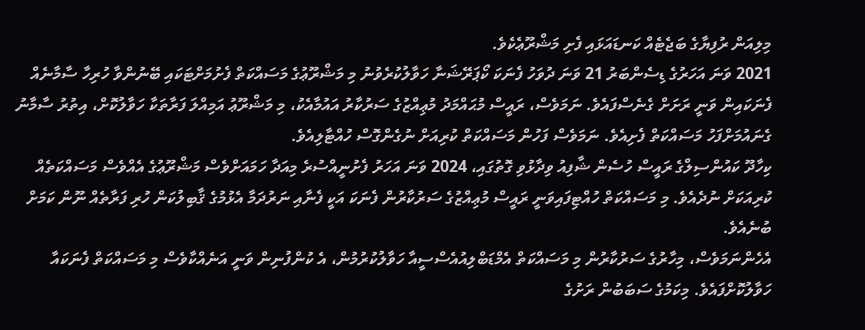މިލިއަން ރުފިޔާގެ ބަޖެޓެއް ކަނޑައަޅައި ފެށި މަޝްރޫޢެކެވެ.
2021 ވަނަ އަހަރުގެ ޑިސެންބަރު 21 ވަނަ ދުވަހު ފެނަކަ ކޯޕަރޭޝަނާ ހަވާލުކުރެވުނު މި މަޝްރޫޢުގެ މަސައްކަތް ފެށުމަށްޓަކައި ބޭނުންވާ ހުރިހާ ސާމާނެއް ފެނަކައިން ވަނީ ރަށަށް ގެނެސްފައެވެ. ނަމަވެސް، ރައީސް މުޙައްމަދު މުޢިއްޒުގެ ސަރުކާރު އައުމާއެކު، މި މަޝްރޫޢު އަމިއްލަ ފަރާތަކާ ހަވާލުކޮށް، އިތުރު ސާމާނު ގެނައުމަށްފަހު މަސައްކަތް ފެށިއެވެ. ނަމަވެސް ފަހުން މަސައްކަތް ކުރިއަށް ނުގެންގޮސް ހުއްޓާލިއެވެ.
ކިހާދޫ ކައުންސިލްގެ ރައީސް ހުސެން ޝާފިއު ވިދާޅުވި ގޮތުގައި، 2024 ވަނަ އަހަރު ފެށުނީއްސުރެ މިއަދާ ހަމައަށްވެސް މަޝްރޫޢުގެ އެއްވެސް މަސައްކަތެއް ކުރިއަކަށް ނުދެއެވެ. މި މަސައްކަތް ހުއްޓިފައިވަނީ ރައީސް މުޢިއްޒުގެ ސަރުކާރުން ފެނަކަ އަކީ ފެނާއި ނަރުދަމާ އެޅުމުގެ ޤާބިލުކަން ހުރި ފަރާތެއް ނޫން ކަމަށް ބުނެއެވެ.
އެހެންނަމަވެސް، މިހާރުގެ ސަރުކާރުން މި މަސައްކަތް އެމްޑަބްލިއުއެސްސީއާ ހަވާލުކުރުމުން، އެ ކުންފުނިން ވަނީ އަނެއްކާވެސް މި މަސައްކަތް ފެނަކައާ ހަވާލުކޮށްފައެވެ. މިކަމުގެ ސަބަބުން ރަށުގެ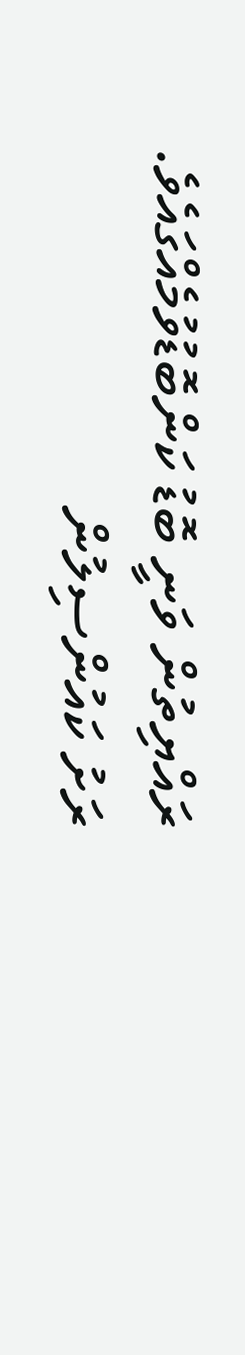ރައްޔިތުން ވަނީ ބޮޑު ކަންބޮޑުވުމެއްގައެވެ.
ރަށު ކައުންސިލުން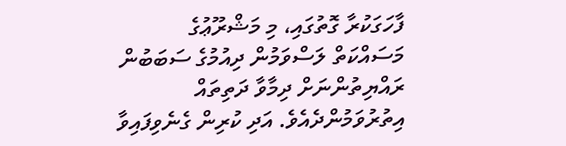ފާހަގަކުރާ ގޮތުގައި، މި މަޝްރޫޢުގެ މަސައްކަތް ލަސްވަމުން ދިއުމުގެ ސަބަބުން ރައްޔިތުންނަށް ދިމާވާ ދަތިތައް އިތުރުވަމުންދެއެވެ. އަދި ކުރިން ގެނެވިފައިވާ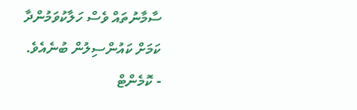ސާމާނުތައް ވެސް ހަލާކުވަމުންދާ ކަމަށް ކައުންސިލުން ބުނެއެވެ.
- ކޮމެންޓް